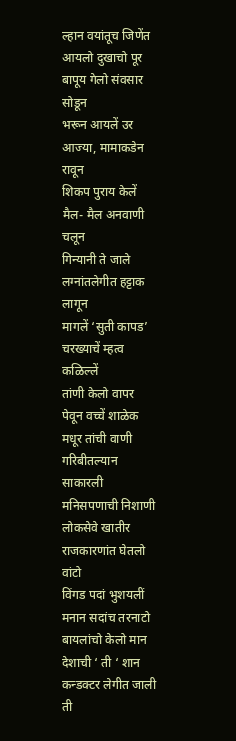ल्हान वयांतूच जिणेंत
आयलो दुखाचो पूर
बापूय गेलो संवसार सोडून
भरून आयलें उर
आज्या, मामाकडेन रावून
शिकप पुराय केलें
मैल- मैल अनवाणी चलून
गिन्यानी ते जाले
लग्नांतलेगीत हट्टाक लागून
मागलें ‘सुती कापड’
चरख्याचें म्हत्व कळिल्लें
तांणी केलो वापर
पेवून वच्चें शाळेक
मधूर तांची वाणी
गरिबीतल्यान साकारली
मनिसपणाची निशाणी
लोकसेवे खातीर
राजकारणांत घेतलो वांटो
विंगड पदां भुशयलीं
मनान सदांच तरनाटो
बायलांचो केलो मान
देशाची ‘ ती ‘ शान
कन्डक्टर लेगीत जाली ती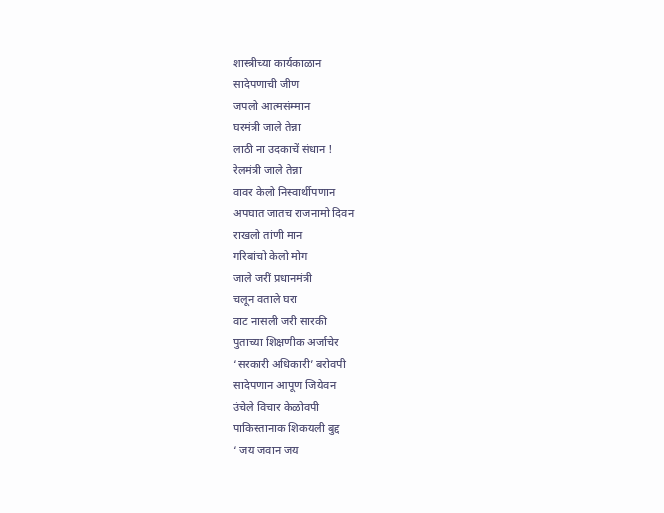शास्त्रीच्या कार्यकाळान
सादेपणाची जीण
जपलो आत्मसंम्मान
घरमंत्री जाले तेन्ना
लाठी ना उदकाचें संधान !
रेलमंत्री जाले तेन्ना
वावर केलो निस्वार्थीपणान
अपघात जातच राजनामो दिवन
राखलो तांणी मान
गरिबांचो केलो मोग
जाले जरीं प्रधानमंत्री
चलून वताले घरा
वाट नासली जरी सारकी
पुताच्या शिक्षणीक अर्जाचेर
‘सरकारी अधिकारी’ बरोवपी
सादेपणान आपूण जियेवन
उंचेले विचार केळोवपी
पाकिस्तानाक शिकयली बुद्द
‘ जय जवान जय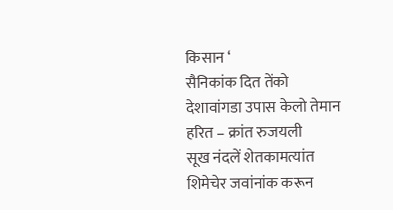किसान ‘
सैनिकांक दित तेंको
देशावांगडा उपास केलो तेमान
हरित – क्रांत रुजयली
सूख नंदलें शेतकामत्यांत
शिमेचेर जवांनांक करून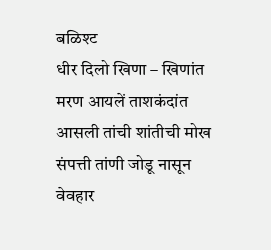बळिश्ट
धीर दिलो खिणा – खिणांत
मरण आयलें ताशकंदांत
आसली तांची शांतीची मोख
संपत्ती तांणी जोडू नासून
वेवहार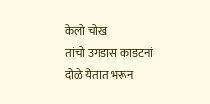केलो चोख
तांचो उगडास काडटनां
दोळे येतात भरून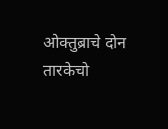ओक्तुब्राचे दोन तारकेचो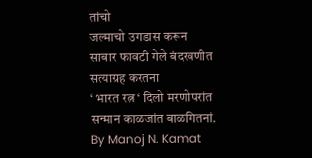तांचो
जल्माचो उगडास करून
साबार फावटी गेले बंदखणीत
सत्याग्रह करतना
‘ भारत रत्न ‘ दिलो मरणोपरांत
सन्मान काळजांत बाळगितनां.
By Manoj N. Kamat